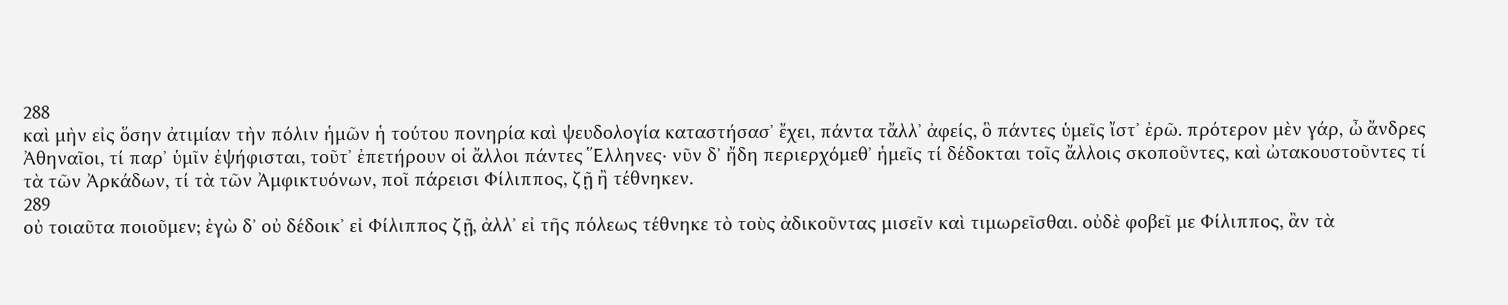288
καὶ μὴν εἰς ὅσην ἀτιμίαν τὴν πόλιν ἡμῶν ἡ τούτου πονηρία καὶ ψευδολογία καταστήσασʼ ἔχει, πάντα τἄλλʼ ἀφείς, ὃ πάντες ὑμεῖς ἴστʼ ἐρῶ. πρότερον μὲν γάρ, ὦ ἄνδρες Ἀθηναῖοι, τί παρʼ ὑμῖν ἐψήφισται, τοῦτʼ ἐπετήρουν οἱ ἄλλοι πάντες Ἕλληνες· νῦν δʼ ἤδη περιερχόμεθʼ ἡμεῖς τί δέδοκται τοῖς ἄλλοις σκοποῦντες, καὶ ὠτακουστοῦντες τί τὰ τῶν Ἀρκάδων, τί τὰ τῶν Ἀμφικτυόνων, ποῖ πάρεισι Φίλιππος, ζῇ ἢ τέθνηκεν.
289
οὐ τοιαῦτα ποιοῦμεν; ἐγὼ δʼ οὐ δέδοικʼ εἰ Φίλιππος ζῇ, ἀλλʼ εἰ τῆς πόλεως τέθνηκε τὸ τοὺς ἀδικοῦντας μισεῖν καὶ τιμωρεῖσθαι. οὐδὲ φοβεῖ με Φίλιππος, ἂν τὰ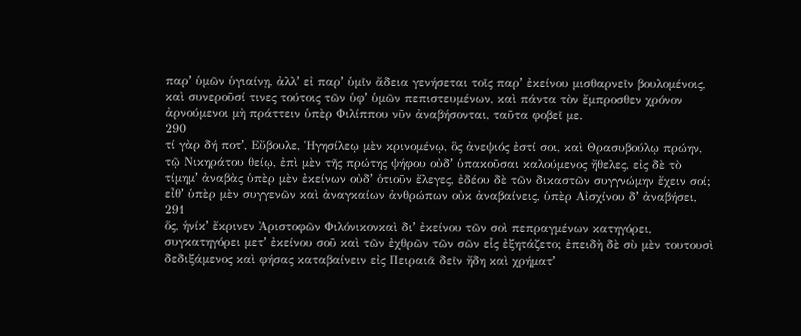παρʼ ὑμῶν ὑγιαίνῃ, ἀλλʼ εἰ παρʼ ὑμῖν ἄδεια γενήσεται τοῖς παρʼ ἐκείνου μισθαρνεῖν βουλομένοις, καὶ συνεροῦσί τινες τούτοις τῶν ὑφʼ ὑμῶν πεπιστευμένων, καὶ πάντα τὸν ἔμπροσθεν χρόνον ἀρνούμενοι μὴ πράττειν ὑπὲρ Φιλίππου νῦν ἀναβήσονται, ταῦτα φοβεῖ με.
290
τί γὰρ δή ποτʼ, Εὔβουλε, Ἡγησίλεῳ μὲν κρινομένῳ, ὃς ἀνεψιός ἐστί σοι, καὶ Θρασυβούλῳ πρώην, τῷ Νικηράτου θείῳ, ἐπὶ μὲν τῆς πρώτης ψήφου οὐδʼ ὑπακοῦσαι καλούμενος ἤθελες, εἰς δὲ τὸ τίμημʼ ἀναβὰς ὑπὲρ μὲν ἐκείνων οὐδʼ ὁτιοῦν ἔλεγες, ἐδέου δὲ τῶν δικαστῶν συγγνώμην ἔχειν σοί; εἶθʼ ὑπὲρ μὲν συγγενῶν καὶ ἀναγκαίων ἀνθρώπων οὐκ ἀναβαίνεις, ὑπὲρ Αἰσχίνου δʼ ἀναβήσει,
291
ὅς, ἡνίκʼ ἔκρινεν Ἀριστοφῶν Φιλόνικονκαὶ διʼ ἐκείνου τῶν σοὶ πεπραγμένων κατηγόρει, συγκατηγόρει μετʼ ἐκείνου σοῦ καὶ τῶν ἐχθρῶν τῶν σῶν εἷς ἐξητάζετο; ἐπειδὴ δὲ σὺ μὲν τουτουσὶ δεδιξάμενος καὶ φήσας καταβαίνειν εἰς Πειραιᾶ δεῖν ἤδη καὶ χρήματʼ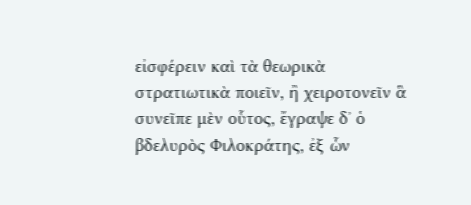εἰσφέρειν καὶ τὰ θεωρικὰ στρατιωτικὰ ποιεῖν, ἢ χειροτονεῖν ἃ συνεῖπε μὲν οὗτος, ἔγραψε δʼ ὁ βδελυρὸς Φιλοκράτης, ἐξ ὧν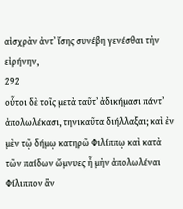αἰσχρὰν ἀντʼ ἴσης συνέβη γενέσθαι τὴν εἰρήνην,
292
οὗτοι δὲ τοῖς μετὰ ταῦτʼ ἀδικήμασι πάντʼ ἀπολωλέκασι, τηνικαῦτα διήλλαξαι; καὶ ἐν μὲν τῷ δήμῳ κατηρῶ Φιλίππῳ καὶ κατὰ τῶν παίδων ὤμνυες ἦ μὴν ἀπολωλέναι Φίλιππον ἂν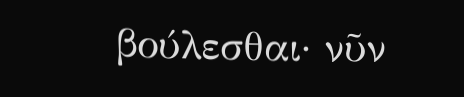βούλεσθαι· νῦν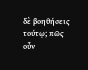δὲ βοηθήσεις τούτῳ; πῶς οὖν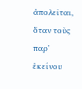ἀπολεῖται, ὅταν τοὺς παρʼ ἐκείνου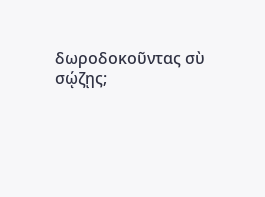δωροδοκοῦντας σὺ σῴζῃς;